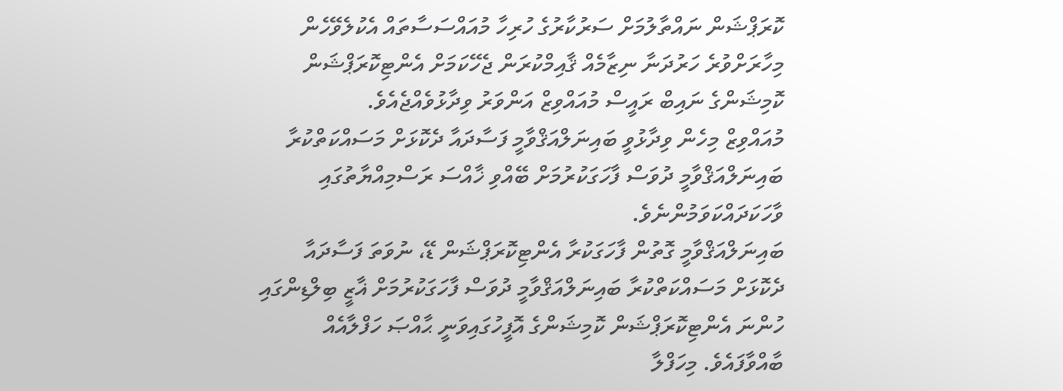ކޮރަޕްޝަން ނައްތާލުމަށް ސަރުކާރުގެ ހުރިހާ މުއައްސަސާތައް އެކުލެވޭހެން މިހާރަށްވުރެ ހަރުދަނާ ނިޒާމެއް ޤާއިމްކުރަން ޖެހޭކަމަށް އެންޓިކޮރަޕްޝަން ކޮމިޝަންގެ ނައިބް ރައީސް މުއައްވިޒް އަންވަރު ވިދާޅުވެއްޖެއެވެ.
މުއައްވިޒް މިހެން ވިދާޅުވީ ބައިނަލްއަޤްވާމީ ފަސާދައާ ދެކޮޅަށް މަސައްކަތްކުރާ ބައިނަލްއަޤްވާމީ ދުވަސް ފާހަގަކުރުމަށް ބޭއްވި ޚާއްސަ ރަސްމިއްޔާތުގައި ވާހަކަދައްކަވަމުންނެވެ.
ބައިނަލްއަޤްވާމީ ގޮތުން ފާހަގަކުރާ އެންޓިކޮރަޕްޝަން ޑޭ، ނުވަތަ ފަސާދައާ ދެކޮޅަށް މަސައްކަތްކުރާ ބައިނަލްއަޤްވާމީ ދުވަސް ފާހަގަކުރުމަށް ޣާޒީ ބިލްޑިންގައި ހުންނަ އެންޓިކޮރަޕްޝަން ކޮމިޝަންގެ އޮފީހުގައިވަނީ ޙާއްޞަ ހަފްލާއެއް ބާއްވާފައެވެ. މިހަފްލާ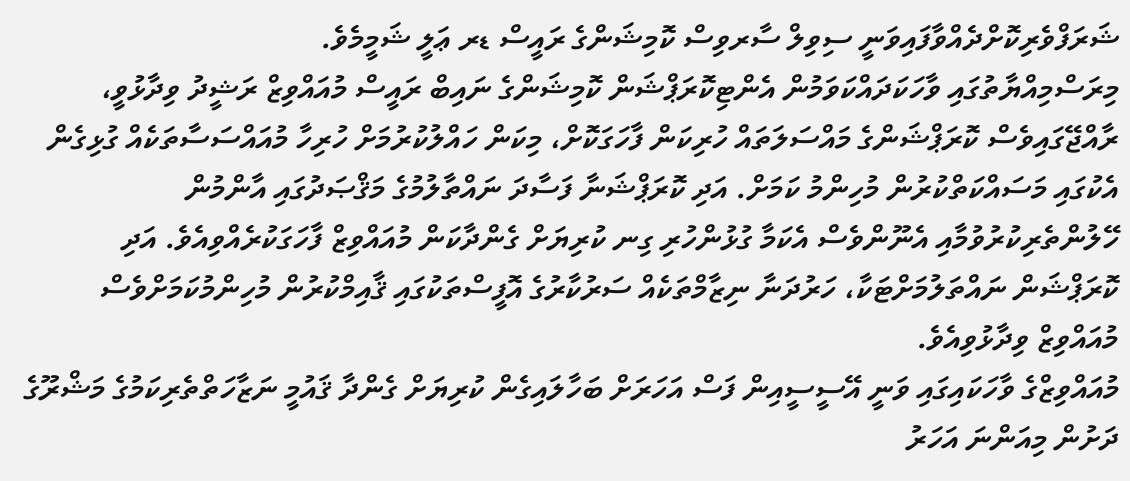ޝަރަފްވެރިކޮށްދެއްވާފައިވަނީ ސިވިލް ސާރވިސް ކޮމިޝަންގެ ރައީސް ޑރ ޢަލީ ޝަމީމެވެ.
މިރަސްމިއްޔާތުގައި ވާހަކަދައްކަވަމުން އެންޓިކޮރަޕްޝަން ކޮމިޝަންގެ ނައިބް ރައީސް މުއައްވިޒް ރަޝީދު ވިދާޅުވީ، ރާއްޖޭގައިވެސް ކޮރަޕްޝަންގެ މައްސަލަތައް ހުރިކަން ފާހަގަކޮށް، މިކަން ހައްލުކުރުމަށް ހުރިހާ މުއައްސަސާތަކެއް ގުޅިގެން އެކުގައި މަސައްކަތްކުރުން މުހިންމު ކަމަށް. އަދި ކޮރަޕްޝަނާ ފަސާދަ ނައްތާލުމުގެ މަޤްޞަދުގައި އާންމުން ހޭލުންތެރިކުރުވުމާއި އެނޫންވެސް އެކަމާ ގުޅުންހުރި ގިނ ކުރިޔަށް ގެންދާކަން މުއައްވިޒް ފާހަގަކުރެއްވިއެވެ. އަދި ކޮރަޕްޝަން ނައްތަލުމަށްޓަކާ، ހަރުދަނާ ނިޒާމްތަކެއް ސަރުކާރުގެ އޮފީސްތަކުގައި ޤާއިމްކުރުން މުހިންމުކަމަށްވެސް މުއައްވިޒް ވިދާޅުވިއެވެ.
މުއައްވިޒްގެ ވާހަކައިގައި ވަނީ އޭސީސީއިން ފަސް އަހަރަށް ބަހާލައިގެން ކުރިޔަށް ގެންދާ ޤައުމީ ނަޒާހަތްތެރިކަމުގެ މަޝްރޫގެ ދަށުން މިއަންނަ އަހަރު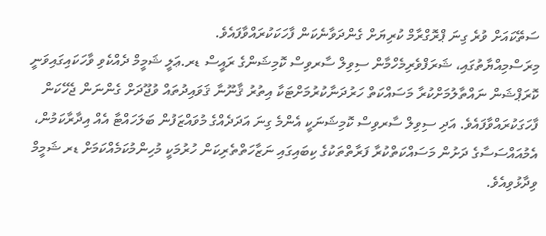ސަތޭކައަށް ވުރެ ގިނަ ޕްރޮގްރާމް ކުރިޔަށް ގެންދަވާނެކަން ފާހަކަކުރައްވާފައެވެ.
މިރަސްމިއްޔާތުގައި، ޝަރަފްވެރިމެހްމާން ސިވިލް ސާރވިސް ކޮމިޝަންގެ ރައީސް ޑރ.ޢަލީ ޝަމީމް ދެއްކެވި ވާހަކައިގައިވަނީ ކޮރަޕްޝަން ނައްތާލުމަށްކުރާ މަސައްކަތް ހަރުދަނާކުރުމަށްޓަކާ އިތުރު ޤާނޫނާ ޤަވައިދުތައް ވުޖޫދަށް ގެންނަން ޖެހޭކަން ފާހަގަކުރައްވާފައެވެ. އަދި ސިވިލް ސާރވިސް ކޮމިޝަނަކީ އެންމެ ގިނަ އަދަދެއްގެ މުވައްޒަފުން ބަލަހައްޓާ އެއް އިދާރާކަމުން، އެމުއައްސަސާގެ ދަށުން މަސައްކަތްކުރާ ފަރާތްތަކުގެ ކިބައިގައި ނަޒާހަތްތެރިކަން ހުރުމަކީ މުހިންމުކަމެއްކަމަށް ޑރ ޝަމީމް ވިދާޅުވިއެވެ.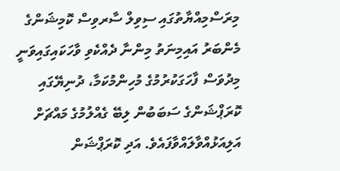މިރަސްމިއްޔާތުގައި ސިވިލް ސާރވިސް ކޮމިޝަންގެ މެންބަރު އައިމިނަތު މިންނާ ދެއްކެވި ވާހަކައިގައިވަނީ މިދުވަސް ފާހަގަކުރުމުގެ މުހިންމުކަމާ، ދުނިޔޭގައި ކޮރަޕްޝަންގެ ސަބަބުން ލިބޭ ގެއްލުމުގެ މައްޗަށް އަލިއަޅުއްވާލައްވާފައެވެ. އަދި ކޮރަޕްޝަން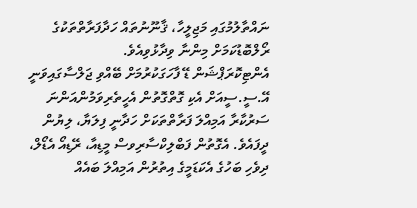ނައްތާލުމުގައި މަޖިލީހާ، ޤާނޫނުތައް ހަދާފަރާތްތަކުގެ ރޯލްބޮޑުކަމަށް މިންނާ ވިދާޅުވިއެވެ.
އެންޓިކޮރަޕްޝަން ޑޭ ފާހަގަކުރުމަށް ބޭއްވި ޖަލްސާގައިވަނީ އޭ.ސީ.ސީއަށް އެކި ގޮތްގޮތުން އެހީތެރިވަމުންއަންނަ ސަރުކާރާ އަމިއްލަ ފަރާތްތަކަށް ހަދާނީ ފިލަޔާ، ލިޔުން ދީފައެވެ. އެގޮތުން ފަބްލިކްސާރިވސް މީޑިއާ، ރޭޑިއޯ އެޑޯލް، ދިވެހި ބަހުގެ އެކަޑަމީގެ އިތުރުން އަމިއްލަ ބައެއް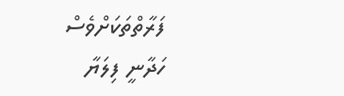ފަރާތްތަކަށްވެސް ހަދާނީ ފިލަޔާ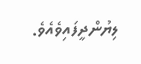ލިޔުންދީފައިވެއެވެ.